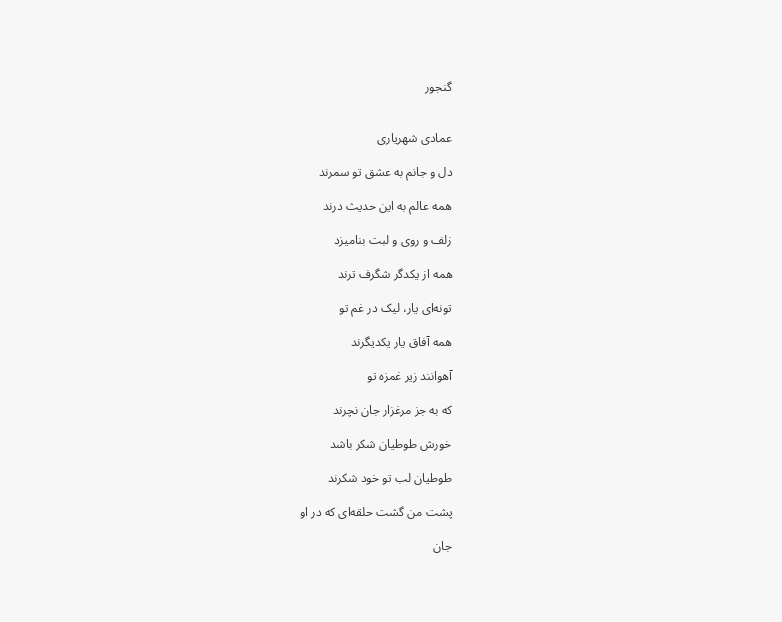گنجور


عمادی شهریاری

دل و جانم به عشق تو سمرند

همه عالم به این حدیث درند

زلف و روی و لبت بنامیزد

همه از یکدگر شگرف ترند

تونه‌ای یار، لیک در غم تو

همه آفاق یار یکدیگرند

آهوانند زیر غمزه تو

که به جز مرغزار جان نچرند

خورش طوطیان شکر باشد

طوطیان لب تو خود شکرند

پشت من گشت حلقه‌ای که در او

جان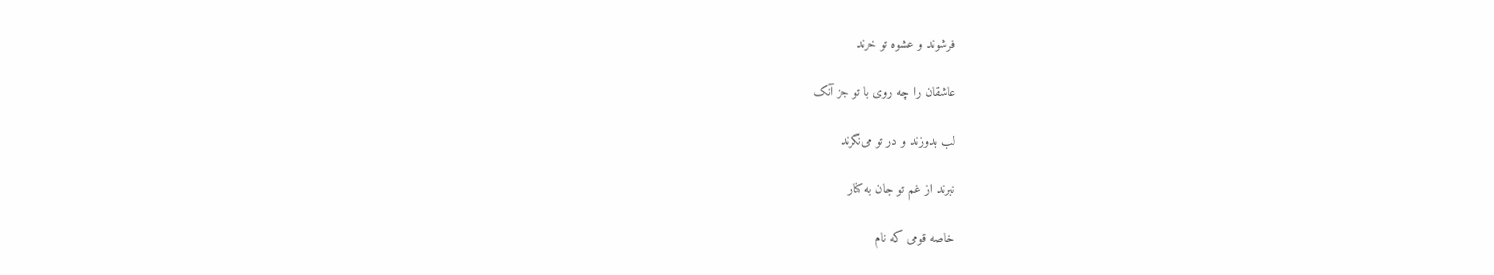فرشوند و عشوه تو خرند

عاشقان را چه روی با تو جز آنک

لب بدوزند و در تو می‌نگرند

نبرند از غم تو جان به کنار

خاصه قومی که نام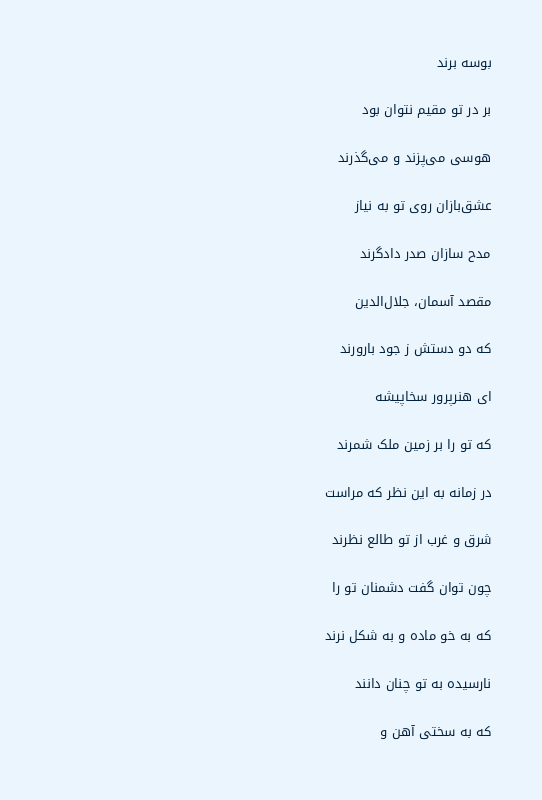بوسه برند

بر در تو مقیم نتوان بود

هوسی می‌پزند و می‌گذرند

عشق‌بازان روی تو به نیاز

مدح سازان صدر دادگرند

مقصد آسمان، جلال‌الدین

که دو دستش ز جود بارورند

ای هنرپرور سخاپیشه

که تو را بر زمین ملک شمرند

در زمانه به این نظر که مراست

شرق و غرب از تو طالع نظرند

چون توان گفت دشمنان تو را

که به خو ماده و به شکل نرند

نارسیده به تو چنان دانند

که به سختی آهن و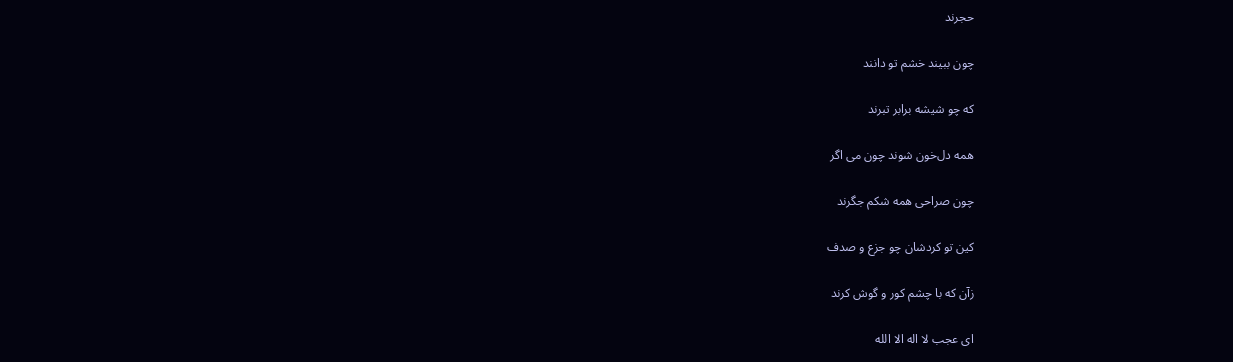حجرند

چون ببیند خشم تو دانند

که چو شیشه برابر تبرند

همه دل‌خون شوند چون می اگر

چون صراحی همه شکم جگرند

کین تو کردشان چو جزع و صدف

زآن که با چشم کور و گوش کرند

ای عجب لا اله الا الله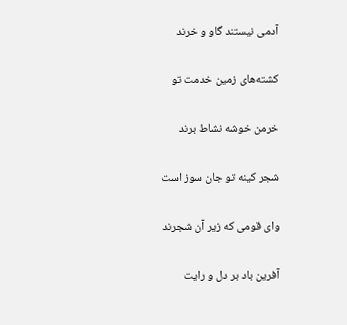آدمی نیستند گاو و خرند

کشته‌های زمین خدمت تو

خرمن خوشه نشاط برند

شجر کینه تو جان سوز است

وای قومی که زیر آن شجرند

آفرین باد بر دل و رایت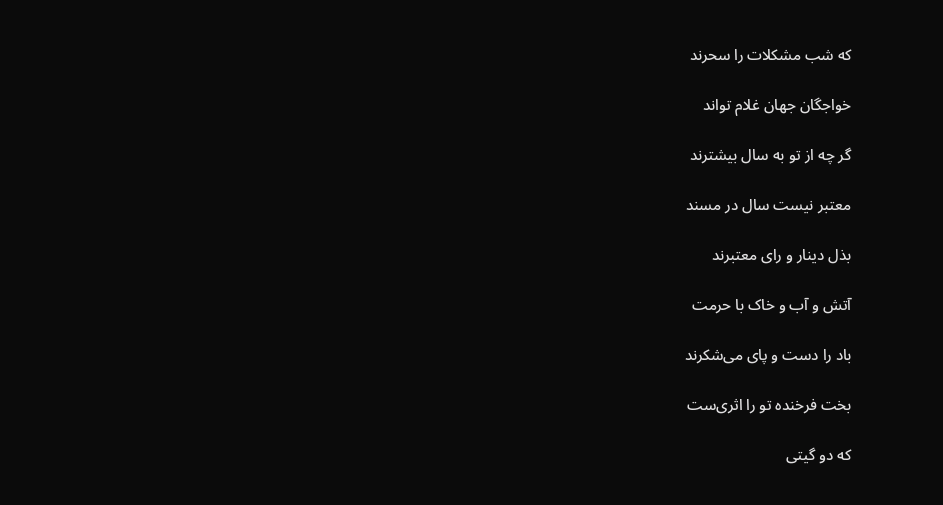که شب مشکلات را سحرند

خواجگان جهان غلام تواند

گر چه از تو به سال بیشترند

معتبر نیست سال در مسند

بذل دینار و رای معتبرند

آتش و آب و خاک با حرمت

باد را دست و پای می‌شکرند

بخت فرخنده تو را اثری‌ست

که دو گیتی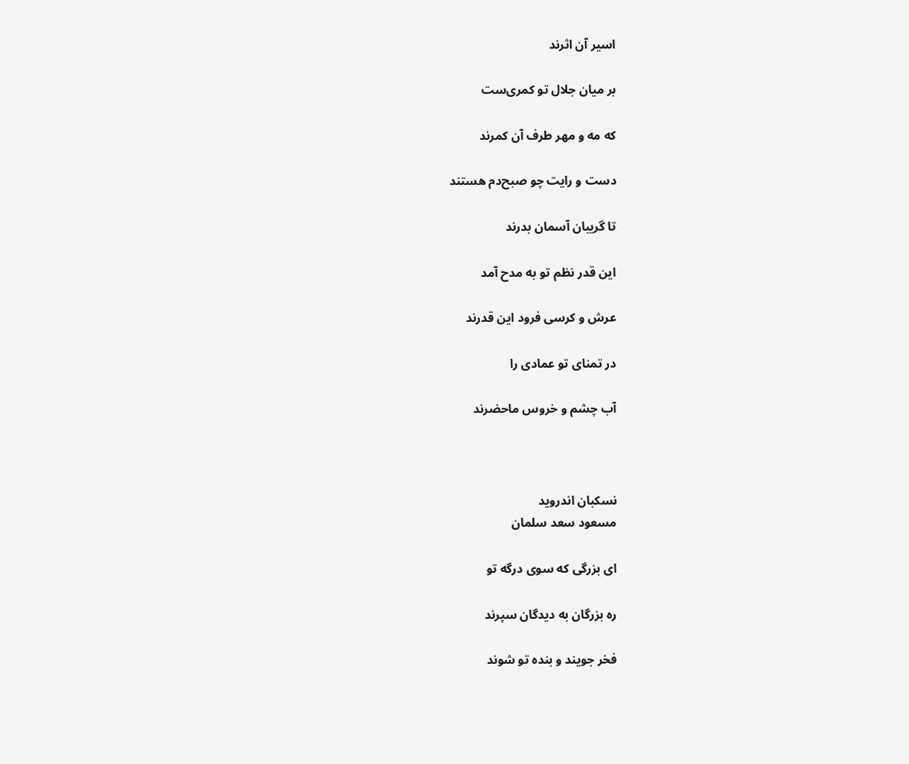اسیر آن اثرند

بر میان جلال تو کمری‌ست

که مه و مهر طرف آن کمرند

دست و رایت چو صبح‌دم هستند

تا گریبان آسمان بدرند

این قدر نظم تو به مدح آمد

عرش و کرسی فرود این قدرند

در تمنای تو عمادی را

آب چشم و خروس ماحضرند



نسکبان اندروید
مسعود سعد سلمان

ای بزرگی که سوی درگه تو

ره بزرگان به دیدگان سپرند

فخر جویند و بنده تو شوند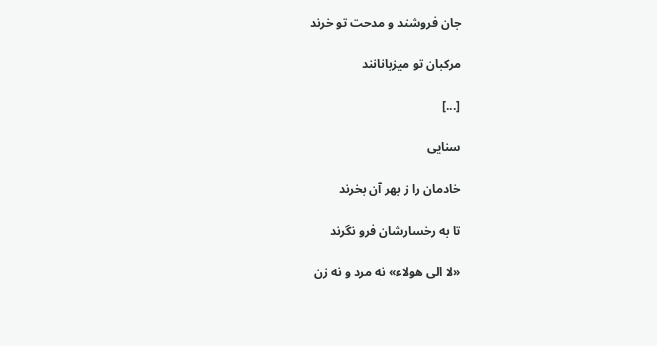جان فروشند و مدحت تو خرند

مرکبان تو میزبانانند

[...]

سنایی

خادمان را ز بهر آن بخرند

تا به رخسارشان فرو نگرند

«لا الی هولاء» نه مرد و نه زن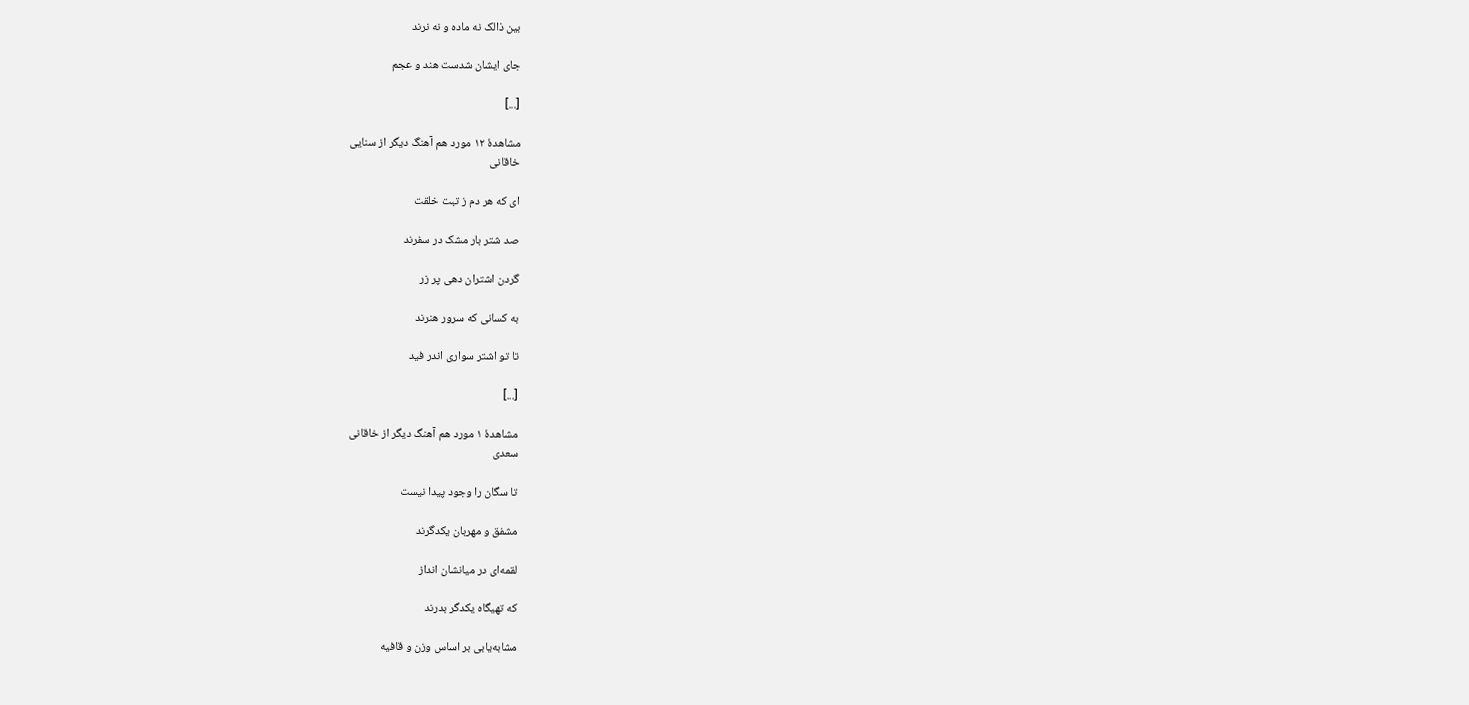بین ذالک نه ماده و نه نرند

جای ایشان شدست هند و عجم

[...]

مشاهدهٔ ۱۲ مورد هم آهنگ دیگر از سنایی
خاقانی

ای که هر دم ز تبت خلقت

صد شتر بار مشک در سفرند

گردن اشتران دهی پر زر

به کسانی که سرور هنرند

تا تو اشتر سواری اندر فید

[...]

مشاهدهٔ ۱ مورد هم آهنگ دیگر از خاقانی
سعدی

تا سگان را وجود پیدا نیست

مشفق و مهربان یکدگرند

لقمه‌ای در میانشان انداز

که تهیگاه یکدگر بدرند

مشابه‌یابی بر اساس وزن و قافیه